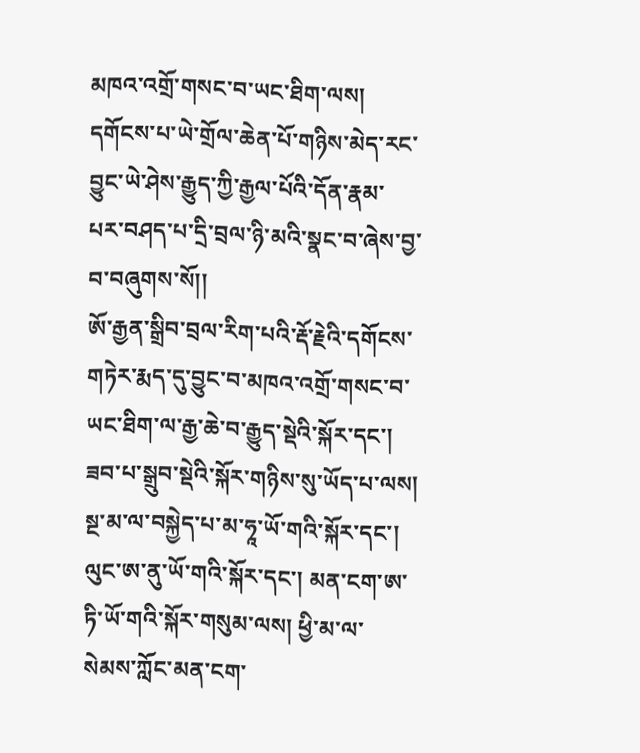མཁའ་འགྲོ་གསང་བ་ཡང་ཐིག་ལས། དགོངས་པ་ཡེ་གྲོལ་ཆེན་པོ་གཉིས་མེད་རང་བྱུང་ཡེ་ཤེས་རྒྱུད་ཀྱི་རྒྱལ་པོའི་དོན་རྣམ་པར་བཤད་པ་དྲི་བྲལ་ཉི་མའི་སྣང་བ་ཞེས་བྱ་བ་བཞུགས་སོ།།
ཨོ་རྒྱན་སྒྲིབ་བྲལ་རིག་པའི་རྡོ་རྗེའི་དགོངས་གཏེར་རྨད་དུ་བྱུང་བ་མཁའ་འགྲོ་གསང་བ་ཡང་ཐིག་ལ་རྒྱ་ཆེ་བ་རྒྱུད་སྡེའི་སྐོར་དང་། ཟབ་པ་སྒྲུབ་སྡེའི་སྐོར་གཉིས་སུ་ཡོད་པ་ལས། སྔ་མ་ལ་བསྐྱེད་པ་མ་ཧཱ་ཡོ་གའི་སྐོར་དང་། ལུང་ཨ་ནུ་ཡོ་གའི་སྐོར་དང་། མན་ངག་ཨ་ཏི་ཡོ་གའི་སྐོར་གསུམ་ལས། ཕྱི་མ་ལ་སེམས་ཀློང་མན་ངག་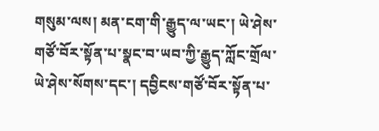གསུམ་ལས། མན་ངག་གི་རྒྱུད་ལ་ཡང་། ཡེ་ཤེས་གཙོ་བོར་སྟོན་པ་སྣང་བ་ཡབ་ཀྱི་རྒྱུད་ཀློང་གྲོལ་ཡེ་ཤེས་སོགས་དང་། དབྱིངས་གཙོ་བོར་སྟོན་པ་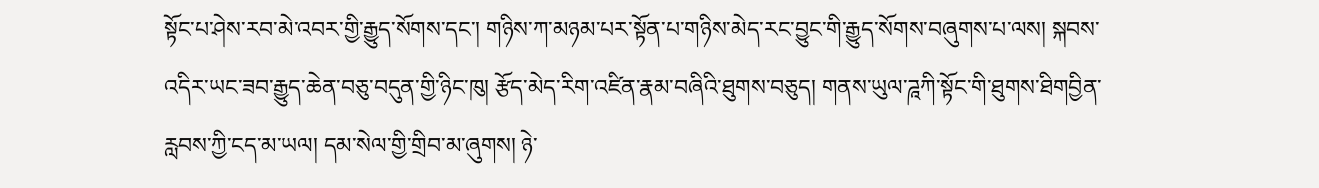སྟོང་པ་ཤེས་རབ་མེ་འབར་གྱི་རྒྱུད་སོགས་དང་། གཉིས་ཀ་མཉམ་པར་སྟོན་པ་གཉིས་མེད་རང་བྱུང་གི་རྒྱུད་སོགས་བཞུགས་པ་ལས། སྐབས་འདིར་ཡང་ཟབ་རྒྱུད་ཆེན་བཅུ་བདུན་གྱི་ཉིང་ཁུ། རྩོད་མེད་རིག་འཛིན་རྣམ་བཞིའི་ཐུགས་བཅུད། གནས་ཡུལ་ཌཱཀི་སྟོང་གི་ཐུགས་ཐིགབྱིན་རླབས་ཀྱི་ངད་མ་ཡལ། དམ་སེལ་གྱི་གྲིབ་མ་ཞུགས། ཉེ་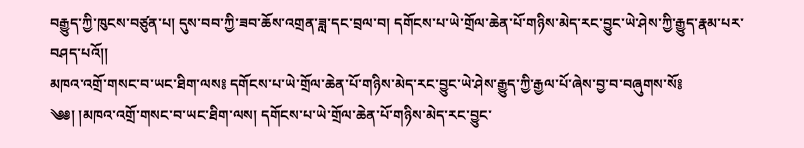བརྒྱུད་ཀྱི་ཁུངས་བཙུན་པ། དུས་བབ་ཀྱི་ཟབ་ཆོས་འགྲན་ཟླ་དང་བྲལ་བ། དགོངས་པ་ཡེ་གྲོལ་ཆེན་པོ་གཉིས་མེད་རང་བྱུང་ཡེ་ཤེས་ཀྱི་རྒྱུད་རྣམ་པར་བཤད་པའོ།།
མཁའ་འགྲོ་གསང་བ་ཡང་ཐིག་ལས༔ དགོངས་པ་ཡེ་གྲོལ་ཆེན་པོ་གཉིས་མེད་རང་བྱུང་ཡེ་ཤེས་རྒྱུད་ཀྱི་རྒྱལ་པོ་ཞེས་བྱ་བ་བཞུགས་སོ༔
༄༅། །མཁའ་འགྲོ་གསང་བ་ཡང་ཐིག་ལས། དགོངས་པ་ཡེ་གྲོལ་ཆེན་པོ་གཉིས་མེད་རང་བྱུང་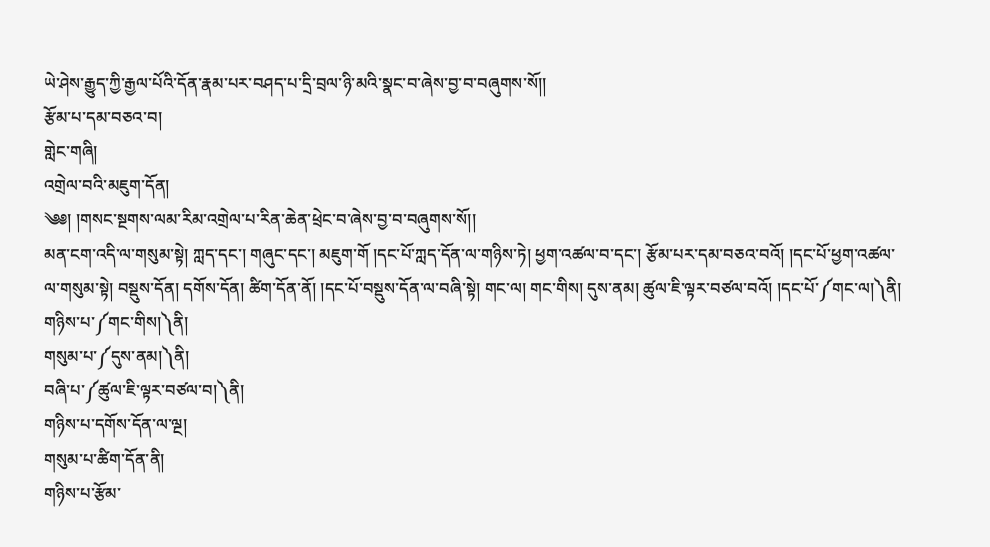ཡེ་ཤེས་རྒྱུད་ཀྱི་རྒྱལ་པོའི་དོན་རྣམ་པར་བཤད་པ་དྲི་བྲལ་ཉི་མའི་སྣང་བ་ཞེས་བྱ་བ་བཞུགས་སོ།།
རྩོམ་པ་དམ་བཅའ་བ།
གླེང་གཞི།
འགྲེལ་བའི་མཇུག་དོན།
༄༅། །གསང་སྔགས་ལམ་རིམ་འགྲེལ་པ་རིན་ཆེན་ཕྲེང་བ་ཞེས་བྱ་བ་བཞུགས་སོ།།
མན་ངག་འདི་ལ་གསུམ་སྟེ། ཀླད་དང་། གཞུང་དང་། མཇུག་གོ །དང་པོ་ཀླད་དོན་ལ་གཉིས་ཏེ། ཕྱག་འཚལ་བ་དང་། རྩོམ་པར་དམ་བཅའ་བའོ། །དང་པོ་ཕྱག་འཚལ་ལ་གསུམ་སྟེ། བསྡུས་དོན། དགོས་དོན། ཚིག་དོན་ནོ། །དང་པོ་བསྡུས་དོན་ལ་བཞི་སྟེ། གང་ལ། གང་གིས། དུས་ནམ། ཚུལ་ཇི་ལྟར་བཙལ་བའོ། །དང་པོ་༼གང་ལ།༽ནི།
གཉིས་པ་༼གང་གིས།༽ནི།
གསུམ་པ་༼དུས་ནམ།༽ནི།
བཞི་པ་༼ཚུལ་ཇི་ལྟར་བཙལ་བ།༽ནི།
གཉིས་པ་དགོས་དོན་ལ་ལྔ།
གསུམ་པ་ཚིག་དོན་ནི།
གཉིས་པ་རྩོམ་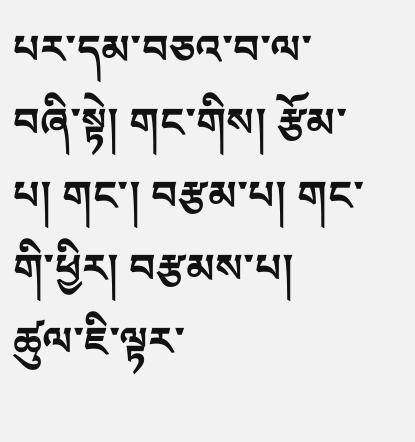པར་དམ་བཅའ་བ་ལ་བཞི་སྟེ། གང་གིས། རྩོམ་པ། གང་། བརྩམ་པ། གང་གི་ཕྱིར། བརྩམས་པ། ཚུལ་ཇི་ལྟར་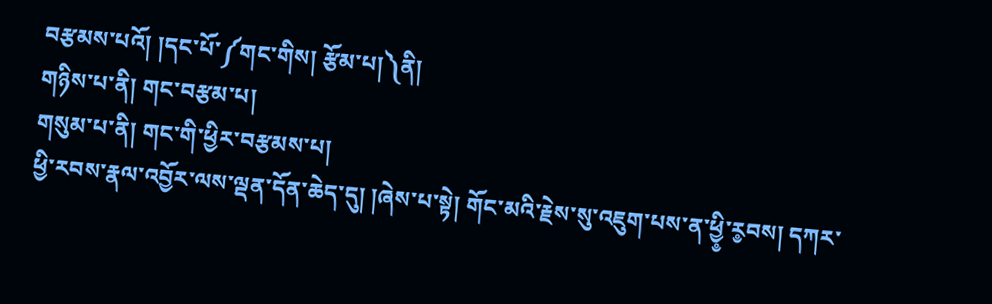བརྩམས་པའོ། །དང་པོ་༼གང་གིས། རྩོམ་པ།༽ནི།
གཉིས་པ་ནི། གང་བརྩམ་པ།
གསུམ་པ་ནི། གང་གི་ཕྱིར་བརྩམས་པ།
ཕྱི་རབས་རྣལ་འབྱོར་ལས་ལྡན་དོན་ཆེད་དུ། །ཞེས་པ་སྟེ། གོང་མའི་རྗེས་སུ་འཇུག་པས་ན་ཕྱི༵་ར༵བས། དཀར་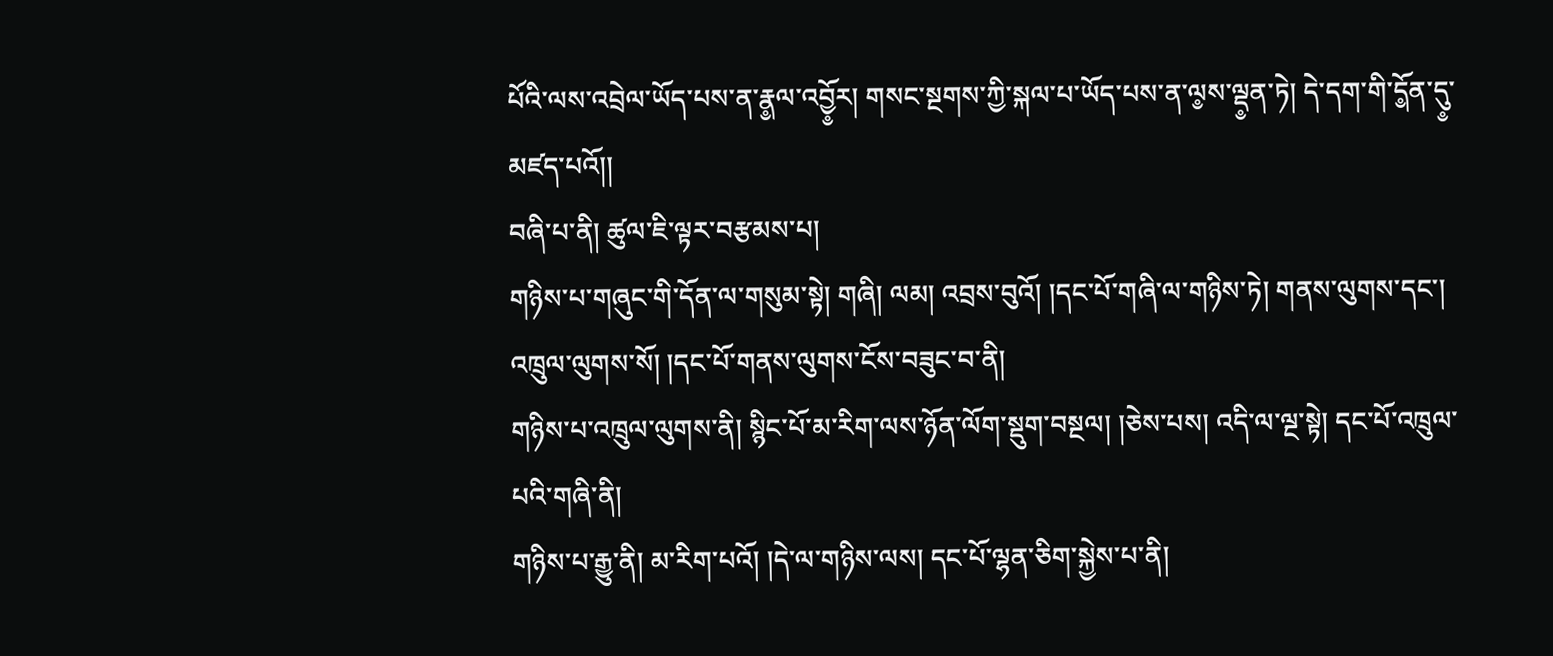པོའི་ལས་འབྲེལ་ཡོད་པས་ན་རྣ༵ལ་འབྱོ༵ར། གསང་སྔགས་ཀྱི་སྐལ་པ་ཡོད་པས་ན་ལ༵ས་ལྡ༵ན་ཏེ། དེ་དག་གི་དོ༵ན་དུ༵་མཛད་པའོ།།
བཞི་པ་ནི། ཚུལ་ཇི་ལྟར་བརྩམས་པ།
གཉིས་པ་གཞུང་གི་དོན་ལ་གསུམ་སྟེ། གཞི། ལམ། འབྲས་བུའོ། །དང་པོ་གཞི་ལ་གཉིས་ཏེ། གནས་ལུགས་དང་། འཁྲུལ་ལུགས་སོ། །དང་པོ་གནས་ལུགས་ངོས་བཟུང་བ་ནི།
གཉིས་པ་འཁྲུལ་ལུགས་ནི། སྙིང་པོ་མ་རིག་ལས་ཉོན་ལོག་སྡུག་བསྔལ། །ཅེས་པས། འདི་ལ་ལྔ་སྟེ། དང་པོ་འཁྲུལ་པའི་གཞི་ནི།
གཉིས་པ་རྒྱུ་ནི། མ་རིག་པའོ། །དེ་ལ་གཉིས་ལས། དང་པོ་ལྷན་ཅིག་སྐྱེས་པ་ནི།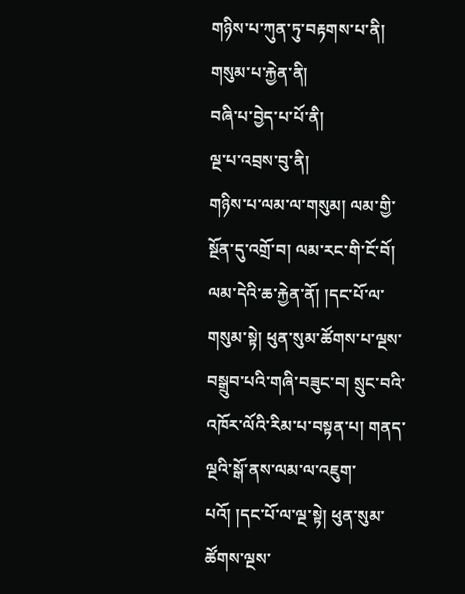གཉིས་པ་ཀུན་ཏུ་བརྟགས་པ་ནི།
གསུམ་པ་རྐྱེན་ནི།
བཞི་པ་བྱེད་པ་པོ་ནི།
ལྔ་པ་འབྲས་བུ་ནི།
གཉིས་པ་ལམ་ལ་གསུམ། ལམ་གྱི་སྔོན་དུ་འགྲོ་བ། ལམ་རང་གི་ངོ་བོ། ལམ་དེའི་ཆ་རྐྱེན་ནོ། །དང་པོ་ལ་གསུམ་སྟེ། ཕུན་སུམ་ཚོགས་པ་ལྔས་བསྒྲུབ་པའི་གཞི་བཟུང་བ། སྲུང་བའི་འཁོར་ལོའི་རིམ་པ་བསྟན་པ། གནད་ལྔའི་སྒོ་ནས་ལམ་ལ་འཇུག་པའོ། །དང་པོ་ལ་ལྔ་སྟེ། ཕུན་སུམ་ཚོགས་ལྔས་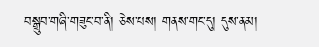བསྒྲུབ་གཞི་གཟུང་བ་ནི། ཅེས་པས། གནས་གང་དུ། དུས་ནམ།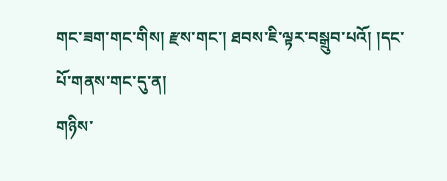གང་ཟག་གང་གིས། རྫས་གང་། ཐབས་ཇི་ལྟར་བསྒྲུབ་པའོ། །དང་པོ་གནས་གང་དུ་ན།
གཉིས་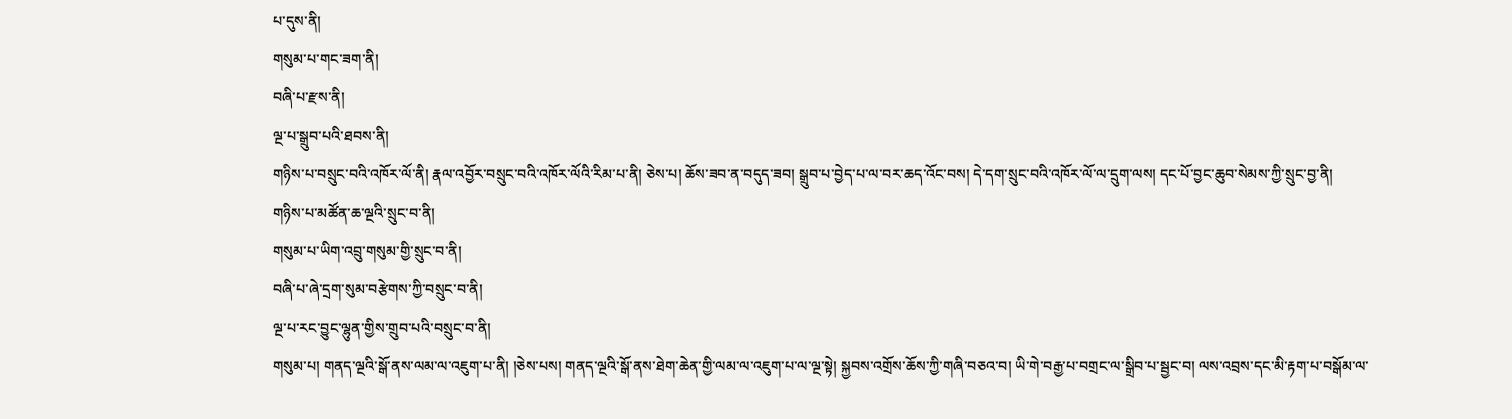པ་དུས་ནི།
གསུམ་པ་གང་ཟག་ནི།
བཞི་པ་རྫས་ནི།
ལྔ་པ་སྒྲུབ་པའི་ཐབས་ནི།
གཉིས་པ་བསྲུང་བའི་འཁོར་ལོ་ནི། རྣལ་འབྱོར་བསྲུང་བའི་འཁོར་ལོའི་རིམ་པ་ནི། ཅེས་པ། ཆོས་ཟབ་ན་བདུད་ཟབ། སྒྲུབ་པ་བྱེད་པ་ལ་བར་ཆད་འོང་བས། དེ་དག་སྲུང་བའི་འཁོར་ལོ་ལ་དྲུག་ལས། དང་པོ་བྱང་ཆུབ་སེམས་ཀྱི་སྲུང་བྱ་ནི།
གཉིས་པ་མཚོན་ཆ་ལྔའི་སྲུང་བ་ནི།
གསུམ་པ་ཡིག་འབྲུ་གསུམ་གྱི་སྲུང་བ་ནི།
བཞི་པ་ཞེ་དྲག་སུམ་བརྩེགས་ཀྱི་བསྲུང་བ་ནི།
ལྔ་པ་རང་བྱུང་ལྷུན་གྱིས་གྲུབ་པའི་བསྲུང་བ་ནི།
གསུམ་པ། གནད་ལྔའི་སྒོ་ནས་ལམ་ལ་འཇུག་པ་ནི། །ཅེས་པས། གནད་ལྔའི་སྒོ་ནས་ཐེག་ཆེན་གྱི་ལམ་ལ་འཇུག་པ་ལ་ལྔ་སྟེ། སྐྱབས་འགྲོས་ཆོས་ཀྱི་གཞི་བཅའ་བ། ཡི་གེ་བརྒྱ་པ་བགྲང་ལ་སྒྲིབ་པ་སྦྱང་བ། ལས་འབྲས་དང་མི་རྟག་པ་བསྒོམ་ལ་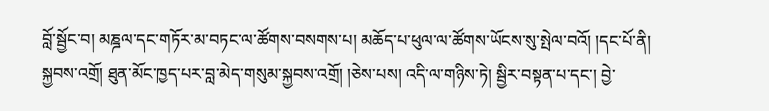བློ་སྦྱོང་བ། མཎྜལ་དང་གཏོར་མ་བཏང་ལ་ཚོགས་བསགས་པ། མཆོད་པ་ཕུལ་ལ་ཚོགས་ཡོངས་སུ་སྤེལ་བའོ། །དང་པོ་ནི། སྐྱབས་འགྲོ། ཐུན་མོང་ཁྱད་པར་བླ་མེད་གསུམ་སྐྱབས་འགྲོ། །ཅེས་པས། འདི་ལ་གཉིས་ཏེ། སྦྱིར་བསྟན་པ་དང་། བྱེ་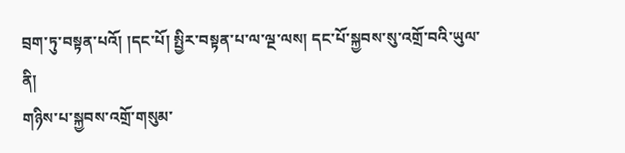བྲག་ཏུ་བསྟན་པའོ། །དང་པོ། སྤྱིར་བསྟན་པ་ལ་ལྔ་ལས། དང་པོ་སྐྱབས་སུ་འགྲོ་བའི་ཡུལ་ནི།
གཉིས་པ་སྐྱབས་འགྲོ་གསུམ་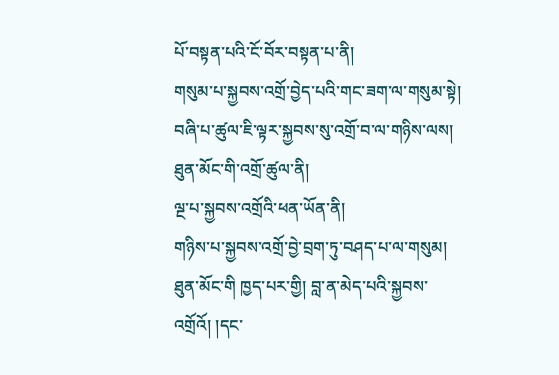པོ་བསྟན་པའི་ངོ་བོར་བསྟན་པ་ནི།
གསུམ་པ་སྐྱབས་འགྲོ་བྱེད་པའི་གང་ཟག་ལ་གསུམ་སྟེ།
བཞི་པ་ཚུལ་ཇི་ལྟར་སྐྱབས་སུ་འགྲོ་བ་ལ་གཉིས་ལས། ཐུན་མོང་གི་འགྲོ་ཚུལ་ནི།
ལྔ་པ་སྐྱབས་འགྲོའི་ཕན་ཡོན་ནི།
གཉིས་པ་སྐྱབས་འགྲོ་བྱེ་བྲག་ཏུ་བཤད་པ་ལ་གསུམ། ཐུན་མོང་གི ཁྱད་པར་གྱི། བླ་ན་མེད་པའི་སྐྱབས་འགྲོའོ། །དང་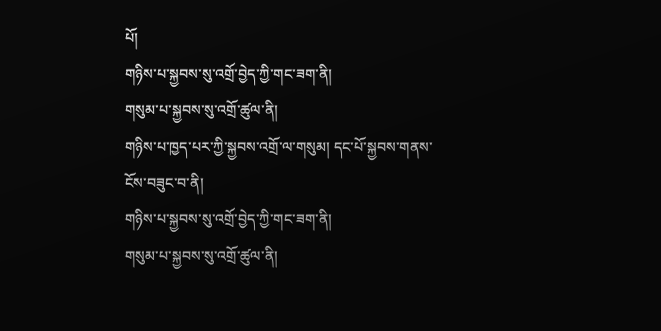པོ།
གཉིས་པ་སྐྱབས་སུ་འགྲོ་བྱེད་ཀྱི་གང་ཟག་ནི།
གསུམ་པ་སྐྱབས་སུ་འགྲོ་ཚུལ་ནི།
གཉིས་པ་ཁྱད་པར་ཀྱི་སྐྱབས་འགྲོ་ལ་གསུམ། དང་པོ་སྐྱབས་གནས་ངོས་བཟུང་བ་ནི།
གཉིས་པ་སྐྱབས་སུ་འགྲོ་བྱེད་ཀྱི་གང་ཟག་ནི།
གསུམ་པ་སྐྱབས་སུ་འགྲོ་ཚུལ་ནི།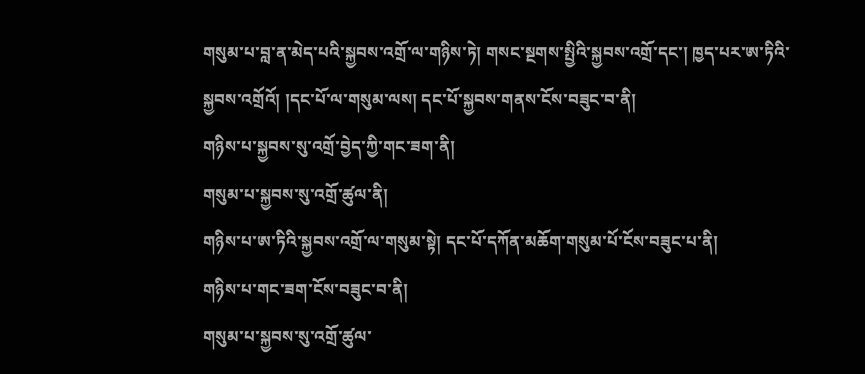གསུམ་པ་བླ་ན་མེད་པའི་སྐྱབས་འགྲོ་ལ་གཉིས་ཏེ། གསང་སྔགས་སྤྱིའི་སྐྱབས་འགྲོ་དང་། ཁྱད་པར་ཨ་ཏིའི་སྐྱབས་འགྲོའོ། །དང་པོ་ལ་གསུམ་ལས། དང་པོ་སྐྱབས་གནས་ངོས་བཟུང་བ་ནི།
གཉིས་པ་སྐྱབས་སུ་འགྲོ་བྱེད་ཀྱི་གང་ཟག་ནི།
གསུམ་པ་སྐྱབས་སུ་འགྲོ་ཚུལ་ནི།
གཉིས་པ་ཨ་ཏིའི་སྐྱབས་འགྲོ་ལ་གསུམ་སྟེ། དང་པོ་དཀོན་མཆོག་གསུམ་པོ་ངོས་བཟུང་པ་ནི།
གཉིས་པ་གང་ཟག་ངོས་བཟུང་བ་ནི།
གསུམ་པ་སྐྱབས་སུ་འགྲོ་ཚུལ་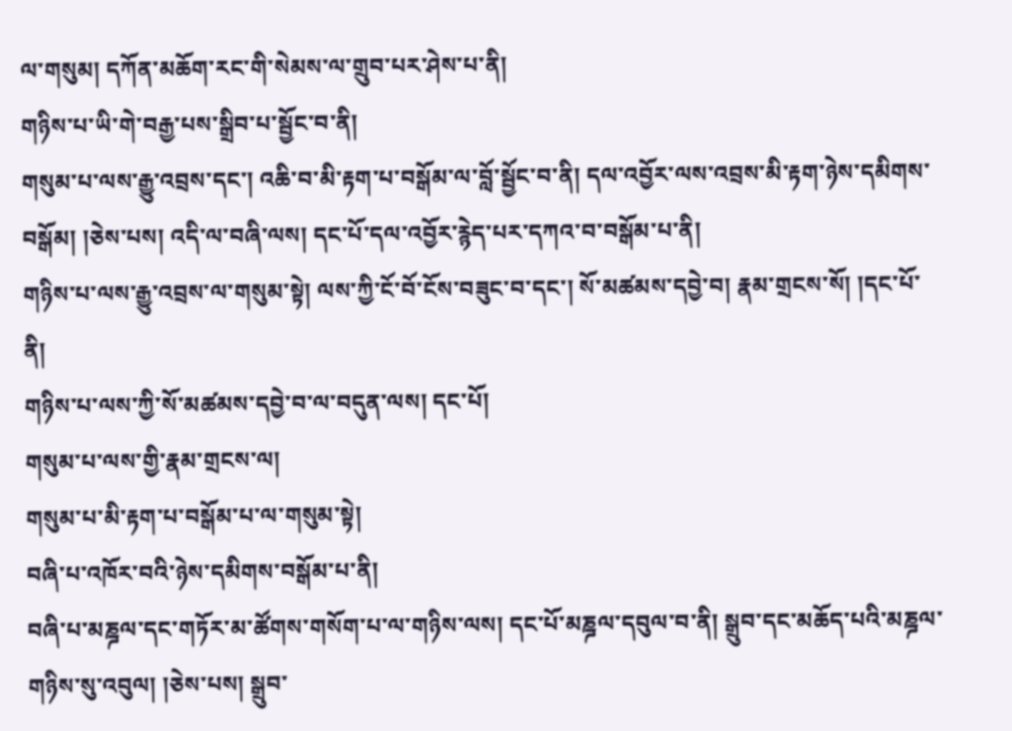ལ་གསུམ། དཀོན་མཆོག་རང་གི་སེམས་ལ་གྲུབ་པར་ཤེས་པ་ནི།
གཉིས་པ་ཡི་གེ་བརྒྱ་པས་སྒྲིབ་པ་སྦྱོང་བ་ནི།
གསུམ་པ་ལས་རྒྱུ་འབྲས་དང་། འཆི་བ་མི་རྟག་པ་བསྒོམ་ལ་བློ་སྦྱོང་བ་ནི། དལ་འབྱོར་ལས་འབྲས་མི་རྟག་ཉེས་དམིགས་བསྒོམ། །ཅེས་པས། འདི་ལ་བཞི་ལས། དང་པོ་དལ་འབྱོར་རྙེད་པར་དཀའ་བ་བསྒོམ་པ་ནི།
གཉིས་པ་ལས་རྒྱུ་འབྲས་ལ་གསུམ་སྟེ། ལས་ཀྱི་ངོ་བོ་ངོས་བཟུང་བ་དང་། སོ་མཚམས་དབྱེ་བ། རྣམ་གྲངས་སོ། །དང་པོ་ནི།
གཉིས་པ་ལས་ཀྱི་སོ་མཚམས་དབྱེ་བ་ལ་བདུན་ལས། དང་པོ།
གསུམ་པ་ལས་གྱི་རྣམ་གྲངས་ལ།
གསུམ་པ་མི་རྟག་པ་བསྒོམ་པ་ལ་གསུམ་སྟེ།
བཞི་པ་འཁོར་བའི་ཉེས་དམིགས་བསྒོམ་པ་ནི།
བཞི་པ་མཎྜལ་དང་གཏོར་མ་ཚོགས་གསོག་པ་ལ་གཉིས་ལས། དང་པོ་མཎྜལ་དབུལ་བ་ནི། སྒྲུབ་དང་མཆོད་པའི་མཎྜལ་གཉིས་སུ་འབུལ། །ཅེས་པས། སྒྲུབ་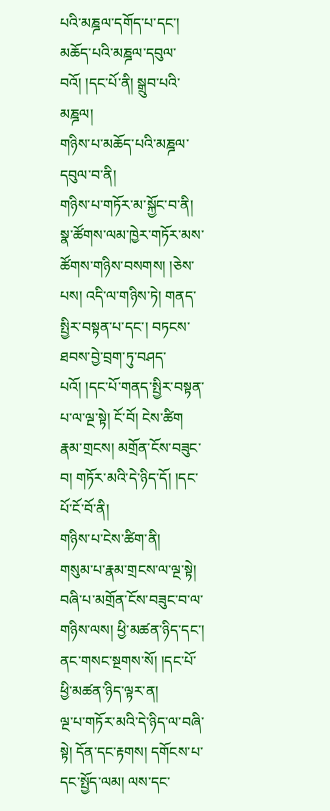པའི་མཎྜལ་དགོད་པ་དང་། མཆོད་པའི་མཎྜལ་དབུལ་བའོ། །དང་པོ་ནི། སྒྲུབ་པའི་མཎྜལ།
གཉིས་པ་མཆོད་པའི་མཎྜལ་དབུལ་བ་ནི།
གཉིས་པ་གཏོར་མ་སྐྱོང་བ་ནི། སྣ་ཚོགས་ལམ་ཁྱེར་གཏོར་མས་ཚོགས་གཉིས་བསགས། །ཅེས་པས། འདི་ལ་གཉིས་ཏེ། གནད་སྤྱིར་བསྟན་པ་དང་། བཏངས་ཐབས་བྱེ་བྲག་ཏུ་བཤད་པའོ། །དང་པོ་གནད་སྤྱིར་བསྟན་པ་ལ་ལྔ་སྟེ། ངོ་བོ། ངེས་ཚིག རྣམ་གྲངས། མགྲོན་ངོས་བཟུང་བ། གཏོར་མའི་དེ་ཉིད་དོ། །དང་པོ་ངོ་བོ་ནི།
གཉིས་པ་ངེས་ཚིག་ནི།
གསུམ་པ་རྣམ་གྲངས་ལ་ལྔ་སྟེ།
བཞི་པ་མགྲོན་ངོས་བཟུང་བ་ལ་གཉིས་ལས། ཕྱི་མཚན་ཉིད་དང་། ནང་གསང་སྔགས་སོ། །དང་པོ་ཕྱི་མཚན་ཉིད་ལྟར་ན།
ལྔ་པ་གཏོར་མའི་དེ་ཉིད་ལ་བཞི་སྟེ། དོན་དང་རྟགས། དགོངས་པ་དང་སྤྱོད་ལམ། ལས་དང་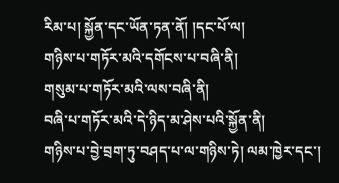རིམ་པ། སྐྱོན་དང་ཡོན་ཏན་ནོ། །དང་པོ་ལ།
གཉིས་པ་གཏོར་མའི་དགོངས་པ་བཞི་ནི།
གསུམ་པ་གཏོར་མའི་ལས་བཞི་ནི།
བཞི་པ་གཏོར་མའི་དེ་ཉིད་མ་ཤེས་པའི་སྐྱོན་ནི།
གཉིས་པ་བྱེ་བྲག་ཏུ་བཤད་པ་ལ་གཉིས་ཏེ། ལམ་ཁྱེར་དང་།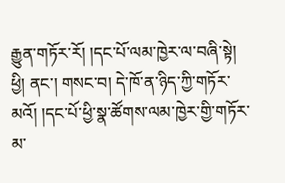རྒྱུན་གཏོར་རོ། །དང་པོ་ལམ་ཁྱེར་ལ་བཞི་སྟེ། ཕྱི། ནང་། གསང་བ། དེ་ཁོ་ན་ཉིད་ཀྱི་གཏོར་མའོ། །དང་པོ་ཕྱི་སྣ་ཚོགས་ལམ་ཁྱེར་གྱི་གཏོར་མ་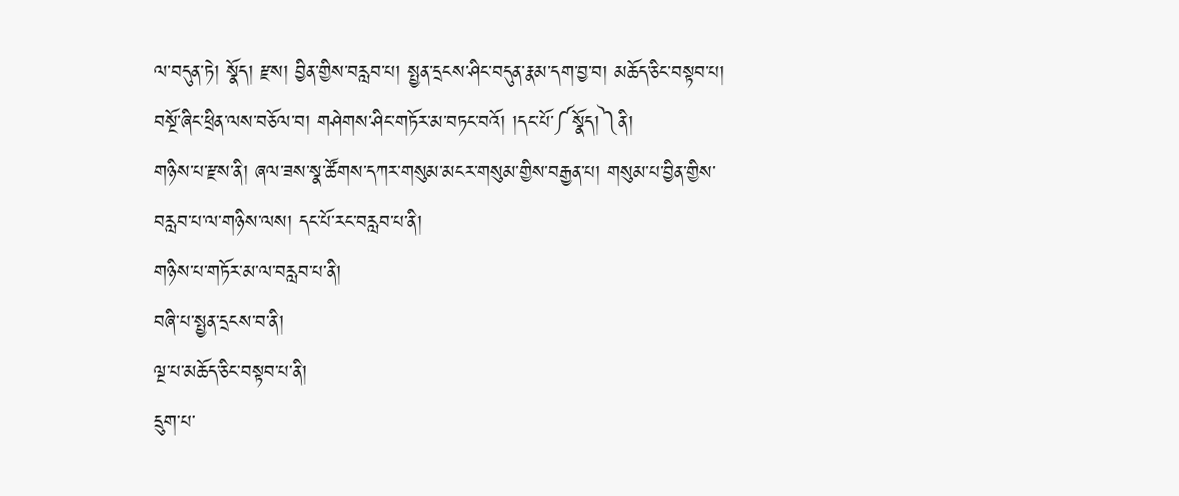ལ་བདུན་ཏེ། སྣོད། རྫས། བྱིན་གྱིས་བརླབ་པ། སྤྱན་དྲངས་ཤིང་བདུན་རྣམ་དག་བྱ་བ། མཆོད་ཅིང་བསྟབ་པ། བསྔོ་ཞིང་ཕྲིན་ལས་བཅོལ་བ། གཤེགས་ཤིང་གཏོར་མ་བཏང་བའོ། །དང་པོ་༼སྣོད།༽ནི།
གཉིས་པ་རྫས་ནི། ཞལ་ཟས་སྣ་ཚོགས་དཀར་གསུམ་མངར་གསུམ་གྱིས་བརྒྱན་པ། གསུམ་པ་བྱིན་གྱིས་བརླབ་པ་ལ་གཉིས་ལས། དང་པོ་རང་བརླབ་པ་ནི།
གཉིས་པ་གཏོར་མ་ལ་བརླབ་པ་ནི།
བཞི་པ་སྤྱན་དྲངས་བ་ནི།
ལྔ་པ་མཆོད་ཅིང་བསྟབ་པ་ནི།
དྲུག་པ་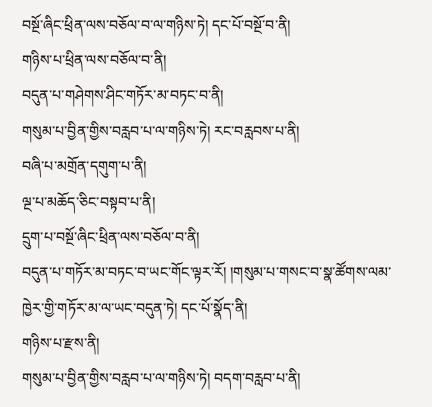བསྔོ་ཞིང་ཕྲིན་ལས་བཅོལ་བ་ལ་གཉིས་ཏེ། དང་པོ་བསྔོ་བ་ནི།
གཉིས་པ་ཕྲིན་ལས་བཅོལ་བ་ནི།
བདུན་པ་གཤེགས་ཤིང་གཏོར་མ་བཏང་བ་ནི།
གསུམ་པ་བྱིན་གྱིས་བརླབ་པ་ལ་གཉིས་ཏེ། རང་བརླབས་པ་ནི།
བཞི་པ་མགྲོན་དགུག་པ་ནི།
ལྔ་པ་མཆོད་ཅིང་བསྟབ་པ་ནི།
དྲུག་པ་བསྔོ་ཞིང་ཕྲིན་ལས་བཅོལ་བ་ནི།
བདུན་པ་གཏོར་མ་བཏང་བ་ཡང་གོང་ལྟར་རོ། །གསུམ་པ་གསང་བ་སྣ་ཚོགས་ལམ་ཁྱེར་གྱི་གཏོར་མ་ལ་ཡང་བདུན་ཏེ། དང་པོ་སྣོད་ནི།
གཉིས་པ་རྫས་ནི།
གསུམ་པ་བྱིན་གྱིས་བརླབ་པ་ལ་གཉིས་ཏེ། བདག་བརླབ་པ་ནི།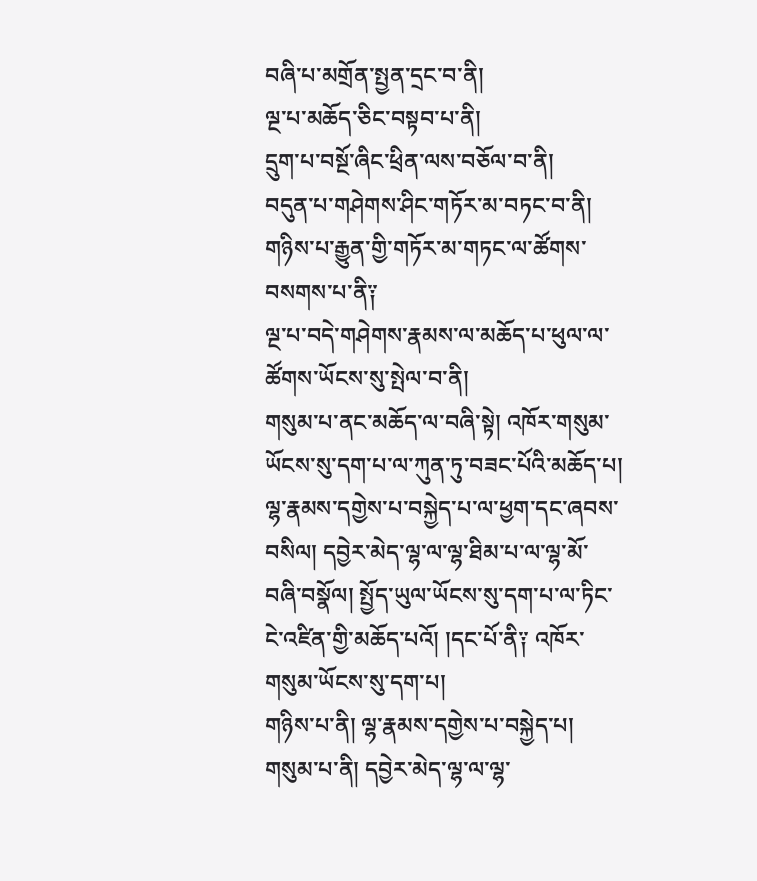བཞི་པ་མགྲོན་སྤྱན་དྲང་བ་ནི།
ལྔ་པ་མཆོད་ཅིང་བསྟབ་པ་ནི།
དྲུག་པ་བསྔོ་ཞིང་ཕྲིན་ལས་བཅོལ་བ་ནི།
བདུན་པ་གཤེགས་ཤིང་གཏོར་མ་བཏང་བ་ནི།
གཉིས་པ་རྒྱུན་གྱི་གཏོར་མ་གཏང་ལ་ཚོགས་བསགས་པ་ནི༑
ལྔ་པ་བདེ་གཤེགས་རྣམས་ལ་མཆོད་པ་ཕུལ་ལ་ཚོགས་ཡོངས་སུ་སྤེལ་བ་ནི།
གསུམ་པ་ནང་མཆོད་ལ་བཞི་སྟེ། འཁོར་གསུམ་ཡོངས་སུ་དག་པ་ལ་ཀུན་ཏུ་བཟང་པོའི་མཆོད་པ། ལྷ་རྣམས་དགྱེས་པ་བསྐྱེད་པ་ལ་ཕྱག་དང་ཞབས་བསིལ། དབྱེར་མེད་ལྷ་ལ་ལྷ་ཐིམ་པ་ལ་ལྷ་མོ་བཞི་བསྣོལ། སྤྱོད་ཡུལ་ཡོངས་སུ་དག་པ་ལ་ཏིང་ངེ་འཛིན་གྱི་མཆོད་པའོ། །དང་པོ་ནི༑ འཁོར་གསུམ་ཡོངས་སུ་དག་པ།
གཉིས་པ་ནི། ལྷ་རྣམས་དགྱེས་པ་བསྐྱེད་པ།
གསུམ་པ་ནི། དབྱེར་མེད་ལྷ་ལ་ལྷ་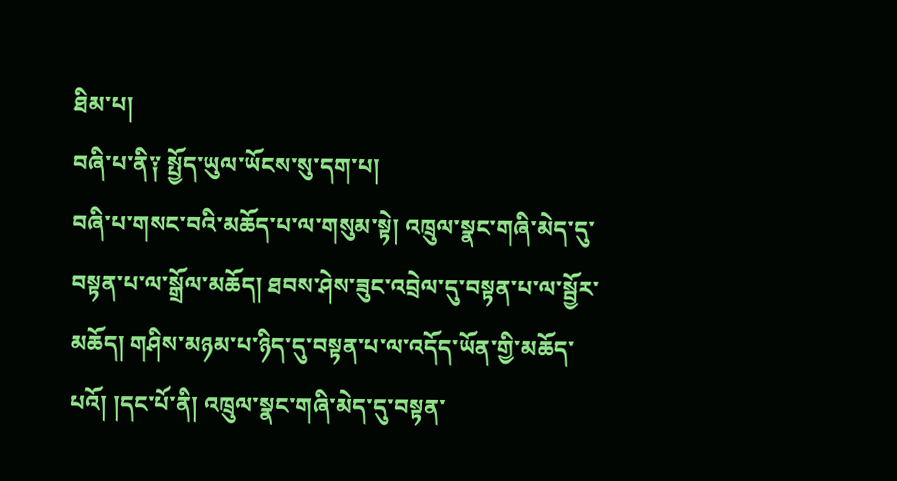ཐིམ་པ།
བཞི་པ་ནི༑ སྤྱོད་ཡུལ་ཡོངས་སུ་དག་པ།
བཞི་པ་གསང་བའི་མཆོད་པ་ལ་གསུམ་སྟེ། འཁྲུལ་སྣང་གཞི་མེད་དུ་བསྟན་པ་ལ་སྒྲོལ་མཆོད། ཐབས་ཤེས་ཟུང་འབྲེལ་དུ་བསྟན་པ་ལ་སྦྱོར་མཆོད། གཤིས་མཉམ་པ་ཉིད་དུ་བསྟན་པ་ལ་འདོད་ཡོན་གྱི་མཆོད་པའོ། །དང་པོ་ནི། འཁྲུལ་སྣང་གཞི་མེད་དུ་བསྟན་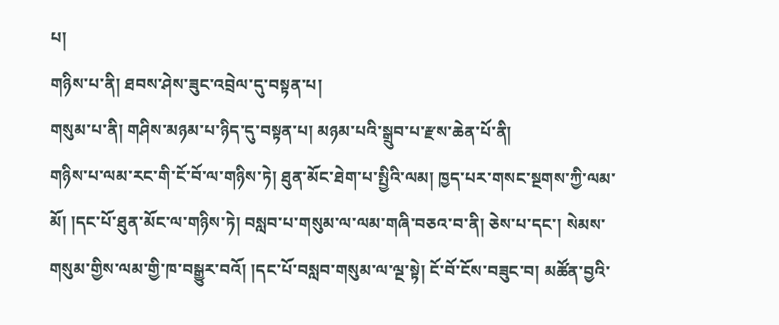པ།
གཉིས་པ་ནི། ཐབས་ཤེས་ཟུང་འབྲེལ་དུ་བསྟན་པ།
གསུམ་པ་ནི། གཤིས་མཉམ་པ་ཉིད་དུ་བསྟན་པ། མཉམ་པའི་སྒྲུབ་པ་རྫས་ཆེན་པོ་ནི།
གཉིས་པ་ལམ་རང་གི་ངོ་བོ་ལ་གཉིས་ཏེ། ཐུན་མོང་ཐེག་པ་སྤྱིའི་ལམ། ཁྱད་པར་གསང་སྔགས་ཀྱི་ལམ་མོ། །དང་པོ་ཐུན་མོང་ལ་གཉིས་ཏེ། བསླབ་པ་གསུམ་ལ་ལམ་གཞི་བཅའ་བ་ནི། ཅེས་པ་དང་། སེམས་གསུམ་གྱིས་ལམ་གྱི་ཁ་བསྒྱུར་བའོ། །དང་པོ་བསླབ་གསུམ་ལ་ལྔ་སྟེ། ངོ་བོ་ངོས་བཟུང་བ། མཚོན་བྱའི་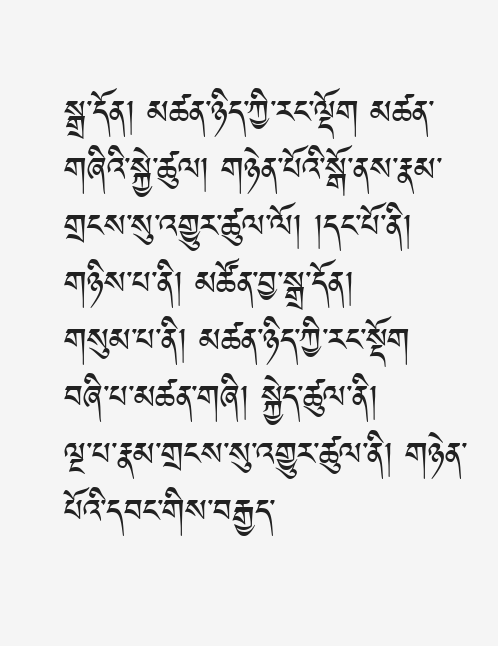སྒྲ་དོན། མཚན་ཉིད་ཀྱི་རང་ལྡོག མཚན་གཞིའི་སྐྱེ་ཚུལ། གཉེན་པོའི་སྒོ་ནས་རྣམ་གྲངས་སུ་འགྱུར་ཚུལ་ལོ། །དང་པོ་ནི།
གཉིས་པ་ནི། མཚོན་བྱ་སྒྲ་དོན།
གསུམ་པ་ནི། མཚན་ཉིད་ཀྱི་རང་སྡོག
བཞི་པ་མཚན་གཞི། སྐྱེད་ཚུལ་ནི།
ལྔ་པ་རྣམ་གྲངས་སུ་འགྱུར་ཚུལ་ནི། གཉེན་པོའི་དབང་གིས་བརྒྱད་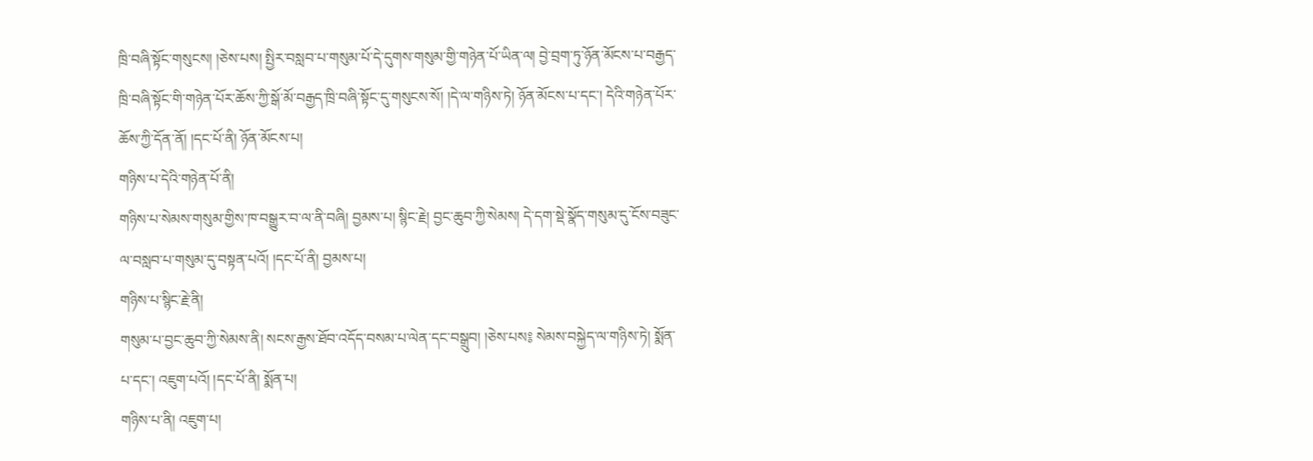ཁྲི་བཞི་སྟོང་གསུངས། །ཅེས་པས། སྤྱིར་བསླབ་པ་གསུམ་པོ་དེ་དུགས་གསུམ་གྱི་གཉེན་པོ་ཡིན་ལ། བྱེ་བྲག་ཏུ་ཉོན་མོངས་པ་བརྒྱད་ཁྲི་བཞི་སྟོང་གི་གཉེན་པོར་ཆོས་ཀྱི་སྒོ་མོ་བརྒྱད་ཁྲི་བཞི་སྟོང་དུ་གསུངས་སོ། །དེ་ལ་གཉིས་ཏེ། ཉོན་མོངས་པ་དང་། དེའི་གཉེན་པོར་ཆོས་ཀྱི་དོན་ནོ། །དང་པོ་ནི། ཉོན་མོངས་པ།
གཉིས་པ་དེའི་གཉེན་པོ་ནི།
གཉིས་པ་སེམས་གསུམ་གྱིས་ཁ་བསྒྱུར་བ་ལ་ནི་བཞི། བྱམས་པ། སྙིང་རྗེ། བྱང་ཆུབ་ཀྱི་སེམས། དེ་དག་སྡེ་སྣོད་གསུམ་དུ་ངོས་བཟུང་ལ་བསླབ་པ་གསུམ་དུ་བསྟན་པའོ། །དང་པོ་ནི། བྱམས་པ།
གཉིས་པ་སྙིང་རྗེ་ནི།
གསུམ་པ་བྱང་ཆུབ་ཀྱི་སེམས་ནི། སངས་རྒྱས་ཐོབ་འདོད་བསམ་པ་ལེན་དང་བསྒྲུབ། །ཅེས་པས༔ སེམས་བསྐྱེད་ལ་གཉིས་ཏེ། སྨོན་པ་དང་། འཇུག་པའོ། །དང་པོ་ནི། སྨོན་པ།
གཉིས་པ་ནི། འཇུག་པ།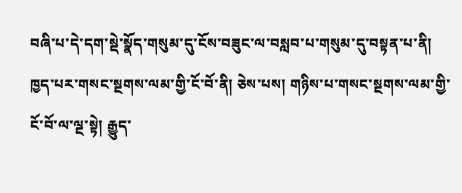བཞི་པ་དེ་དག་སྡེ་སྣོད་གསུམ་དུ་ངོས་བཟུང་ལ་བསླབ་པ་གསུམ་དུ་བསྟན་པ་ནི།
ཁྱད་པར་གསང་སྔགས་ལམ་གྱི་ངོ་བོ་ནི། ཅེས་པས། གཉིས་པ་གསང་སྔགས་ལམ་གྱི་ངོ་བོ་ལ་ལྔ་སྟེ། རྒྱུད་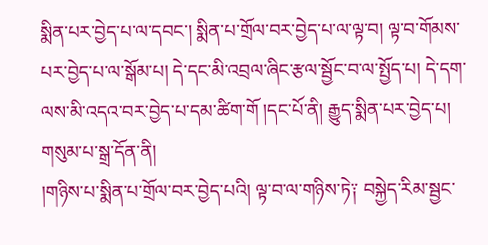སྨིན་པར་བྱེད་པ་ལ་དབང་། སྨིན་པ་གྲོལ་བར་བྱེད་པ་ལ་ལྟ་བ། ལྟ་བ་གོམས་པར་བྱེད་པ་ལ་སྒོམ་པ། དེ་དང་མི་འབྲལ་ཞིང་རྩལ་སྦྱོང་བ་ལ་སྤྱོད་པ། དེ་དག་ལས་མི་འདའ་བར་བྱེད་པ་དམ་ཚིག་གོ །དང་པོ་ནི། རྒྱུད་སྨིན་པར་བྱེད་པ།
གསུམ་པ་སྒྲ་དོན་ནི།
།གཉིས་པ་སྨིན་པ་གྲོལ་བར་བྱེད་པའི། ལྟ་བ་ལ་གཉིས་ཏེ༑ བསྐྱེད་རིམ་སྦྱང་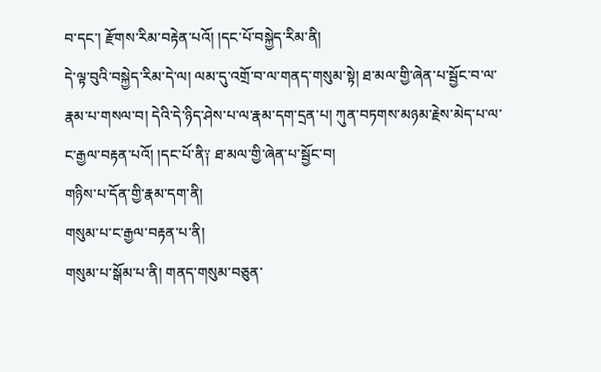བ་དང་། རྫོགས་རིམ་བརྟེན་པའོ། །དང་པོ་བསྐྱེད་རིམ་ནི།
དེ་ལྟ་བུའི་བསྐྱེད་རིམ་དེ་ལ། ལམ་དུ་འགྲོ་བ་ལ་གནད་གསུམ་སྟེ། ཐ་མལ་གྱི་ཞེན་པ་སྦྱོང་བ་ལ་རྣམ་པ་གསལ་བ། དེའི་དེ་ཉིད་ཤེས་པ་ལ་རྣམ་དག་དྲན་པ། ཀུན་བཏགས་མཉམ་རྗེས་མེད་པ་ལ་ང་རྒྱལ་བརྟན་པའོ། །དང་པོ་ནི༑ ཐ་མལ་གྱི་ཞེན་པ་སྦྱོང་བ།
གཉིས་པ་དོན་གྱི་རྣམ་དག་ནི།
གསུམ་པ་ང་རྒྱལ་བརྟན་པ་ནི།
གསུམ་པ་སྒོམ་པ་ནི། གནད་གསུམ་བཅུན་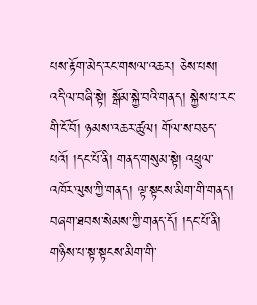པས་རྟོག་མེད་རང་གསལ་འཆར། ཅེས་པས། འདི་ལ་བཞི་སྟེ། སྒོམ་སྐྱེ་བའི་གནད། སྐྱེས་པ་རང་གི་ངོ་བོ། ཉམས་འཆར་ཚུལ། གོལ་ས་བཅད་པའོ། །དང་པོ་ནི། གནད་གསུམ་སྟེ། འཕྲུལ་འཁོར་ལུས་ཀྱི་གནད། ལྟ་སྟངས་མིག་གི་གནད། བཞག་ཐབས་སེམས་ཀྱི་གནད་དོ། །དང་པོ་ནི།
གཉིས་པ་སྟ་སྟངས་མིག་གི་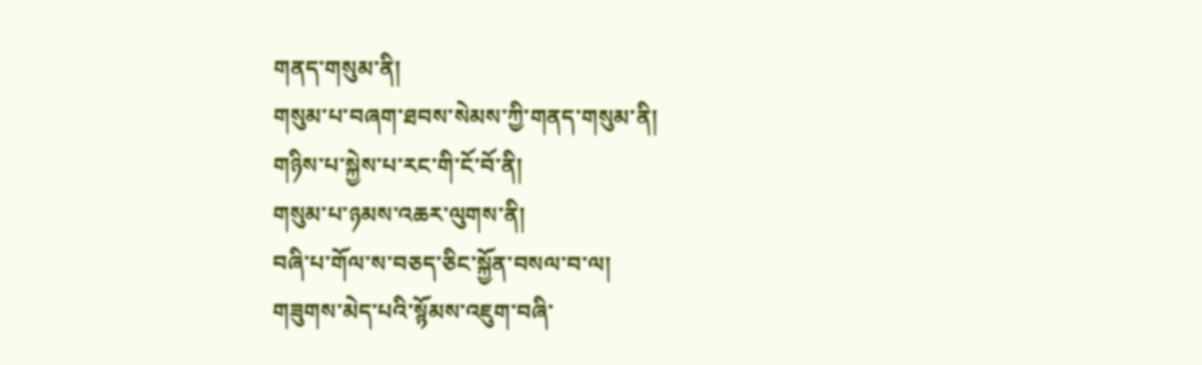གནད་གསུམ་ནི།
གསུམ་པ་བཞག་ཐབས་སེམས་ཀྱི་གནད་གསུམ་ནི།
གཉིས་པ་སྐྱེས་པ་རང་གི་ངོ་བོ་ནི།
གསུམ་པ་ཉམས་འཆར་ལུགས་ནི།
བཞི་པ་གོལ་ས་བཅད་ཅིང་སྐྱོན་བསལ་བ་ལ།
གཟུགས་མེད་པའི་སྙོམས་འཇུག་བཞི་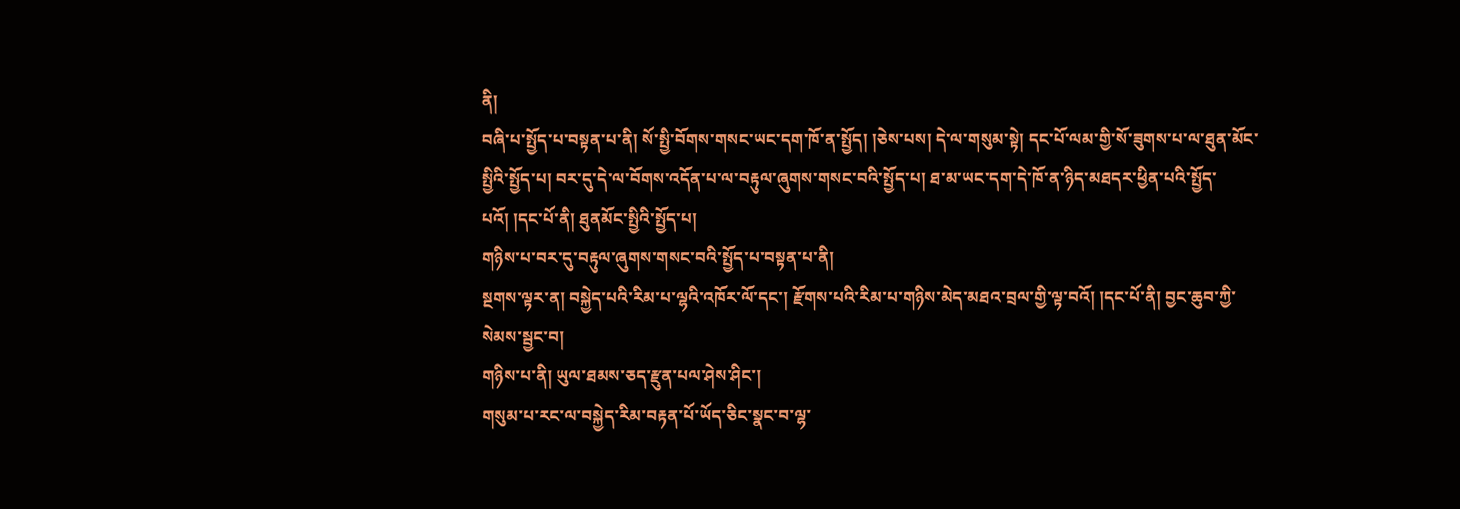ནི།
བཞི་པ་སྤྱོད་པ་བསྟན་པ་ནི། སོ་སྤྱི་བོགས་གསང་ཡང་དག་ཁོ་ན་སྤྱོད། །ཅེས་པས། དེ་ལ་གསུམ་སྟེ། དང་པོ་ལམ་གྱི་སོ་ཟུགས་པ་ལ་ཐུན་མོང་སྤྱིའི་སྤྱོད་པ། བར་དུ་དེ་ལ་བོགས་འདོན་པ་ལ་བརྟུལ་ཞུགས་གསང་བའི་སྤྱོད་པ། ཐ་མ་ཡང་དག་དེ་ཁོ་ན་ཉིད་མཐདར་ཕྱིན་པའི་སྤྱོད་པའོ། །དང་པོ་ནི། ཐུནམོང་སྤྱིའི་སྤྱོད་པ།
གཉིས་པ་བར་དུ་བརྟུལ་ཞུགས་གསང་བའི་སྤྱོད་པ་བསྟན་པ་ནི།
སྔགས་ལྟར་ན། བསྐྱེད་པའི་རིམ་པ་ལྷའི་འཁོར་ལོ་དང་། རྫོགས་པའི་རིམ་པ་གཉིས་མེད་མཐའ་བྲལ་གྱི་ལྟ་བའོ། །དང་པོ་ནི། བྱང་ཆུབ་ཀྱི་སེམས་སྦྱང་བ།
གཉིས་པ་ནི། ཡུལ་ཐམས་ཅད་རྫུན་པལ་ཤེས་ཤིང་།
གསུམ་པ་རང་ལ་བསྐྱེད་རིམ་བརྟན་པོ་ཡོད་ཅིང་སྣང་བ་ལྷ་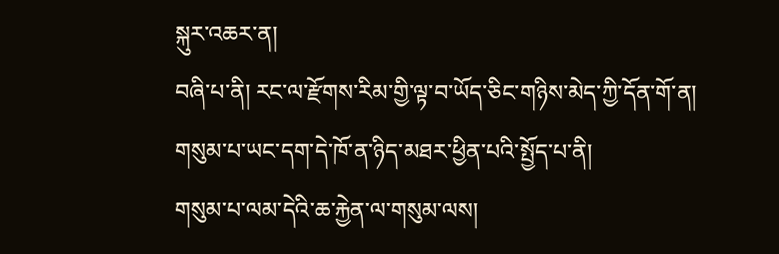སྐུར་འཆར་ན།
བཞི་པ་ནི། རང་ལ་རྫོགས་རིམ་གྱི་ལྟ་བ་ཡོད་ཅིང་གཉིས་མེད་ཀྱི་དོན་གོ་ན།
གསུམ་པ་ཡང་དག་དེ་ཁོ་ན་ཉིད་མཐར་ཕྱིན་པའི་སྤྱོད་པ་ནི།
གསུམ་པ་ལམ་དེའི་ཆ་རྐྱེན་ལ་གསུམ་ལས།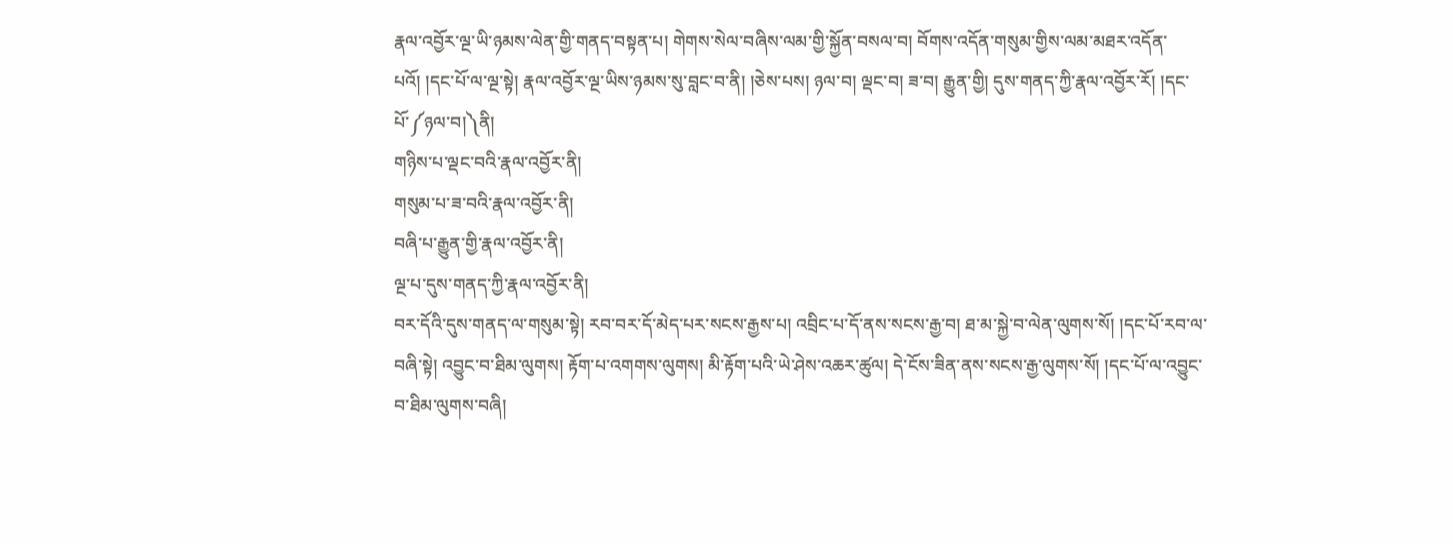རྣལ་འབྱོར་ལྔ་ཡི་ཉམས་ལེན་གྱི་གནད་བསྟན་པ། གེགས་སེལ་བཞིས་ལམ་གྱི་སྐྱོན་བསལ་བ། བོགས་འདོན་གསུམ་གྱིས་ལམ་མཐར་འདོན་པའོ། །དང་པོ་ལ་ལྔ་སྟེ། རྣལ་འབྱོར་ལྔ་ཡིས་ཉམས་སུ་བླང་བ་ནི། །ཅེས་པས། ཉལ་བ། ལྡང་བ། ཟ་བ། རྒྱུན་གྱི། དུས་གནད་ཀྱི་རྣལ་འབྱོར་རོ། །དང་པོ་༼ཉལ་བ།༽ནི།
གཉིས་པ་ལྡང་བའི་རྣལ་འབྱོར་ནི།
གསུམ་པ་ཟ་བའི་རྣལ་འབྱོར་ནི།
བཞི་པ་རྒྱུན་གྱི་རྣལ་འབྱོར་ནི།
ལྔ་པ་དུས་གནད་ཀྱི་རྣལ་འབྱོར་ནི།
བར་དོའི་དུས་གནད་ལ་གསུམ་སྟེ། རབ་བར་དོ་མེད་པར་སངས་རྒྱས་པ། འབྲིང་པ་དོ་ནས་སངས་རྒྱ་བ། ཐ་མ་སྐྱེ་བ་ལེན་ལུགས་སོ། །དང་པོ་རབ་ལ་བཞི་སྟེ། འབྱུང་བ་ཐིམ་ལུགས། རྟོག་པ་འགགས་ལུགས། མི་རྟོག་པའི་ཡེ་ཤེས་འཆར་ཚུལ། དེ་ངོས་ཟིན་ནས་སངས་རྒྱ་ལུགས་སོ། །དང་པོ་ལ་འབྱུང་བ་ཐིམ་ལུགས་བཞི།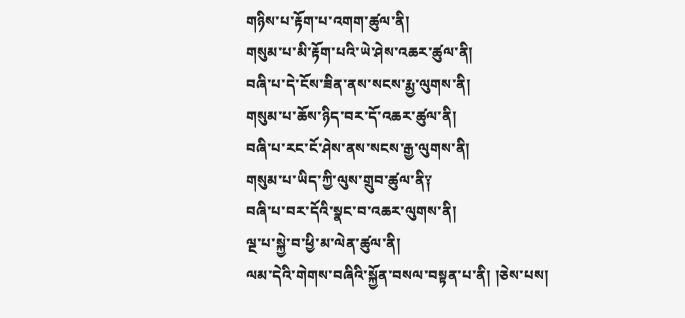གཉིས་པ་རྟོག་པ་འགག་ཚུལ་ནི།
གསུམ་པ་མི་རྟོག་པའི་ཡེ་ཤེས་འཆར་ཚུལ་ནི།
བཞི་པ་དེ་ངོས་ཟིན་ནས་སངས་རྨྱ་ལུགས་ནི།
གསུམ་པ་ཆོས་ཉིད་བར་དོ་འཆར་ཚུལ་ནི།
བཞི་པ་རང་ངོ་ཤེས་ནས་སངས་རྒྱ་ལུགས་ནི།
གསུམ་པ་ཡིད་ཀྱི་ལུས་གྲུབ་ཚུལ་ནི༑
བཞི་པ་བར་དོའི་སྣང་བ་འཆར་ལུགས་ནི།
ལྔ་པ་སྐྱེ་བ་ཕྱི་མ་ལེན་ཚུལ་ནི།
ལམ་དེའི་གེགས་བཞིའི་སྐྱོན་བསལ་བསྟན་པ་ནི། །ཅེས་པས།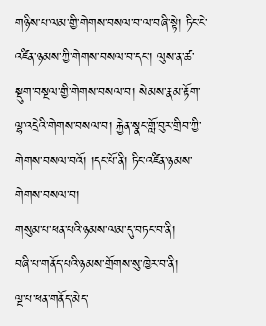གཉིས་པ་ལམ་གྱི་གེགས་བསལ་བ་ལ་བཞི་སྟེ། ཏིང་ངེ་འཛིན་ཉམས་ཀྱི་གེགས་བསལ་བ་དང་། ལུས་ན་ཚ་སྡུག་བསྔལ་གྱི་གེགས་བསལ་བ། སེམས་རྣམ་རྟོག་ལྷ་འདྲེའི་གེགས་བསལ་བ། རྐྱེན་སྣང་གློ་བུར་གྲིབ་ཀྱི་གེགས་བསལ་བའོ། །དང་པོ་ནི། ཏིང་འཛིན་ཉམས་གེགས་བསལ་བ།
གསུམ་པ་ཕན་པའི་ཉམས་ལམ་དུ་བཏང་བ་ནི།
བཞི་པ་གནོད་པའི་ཉམས་གྲོགས་སུ་ཁྱེར་བ་ནི།
ལྔ་པ་ཕན་གནོད་མེད་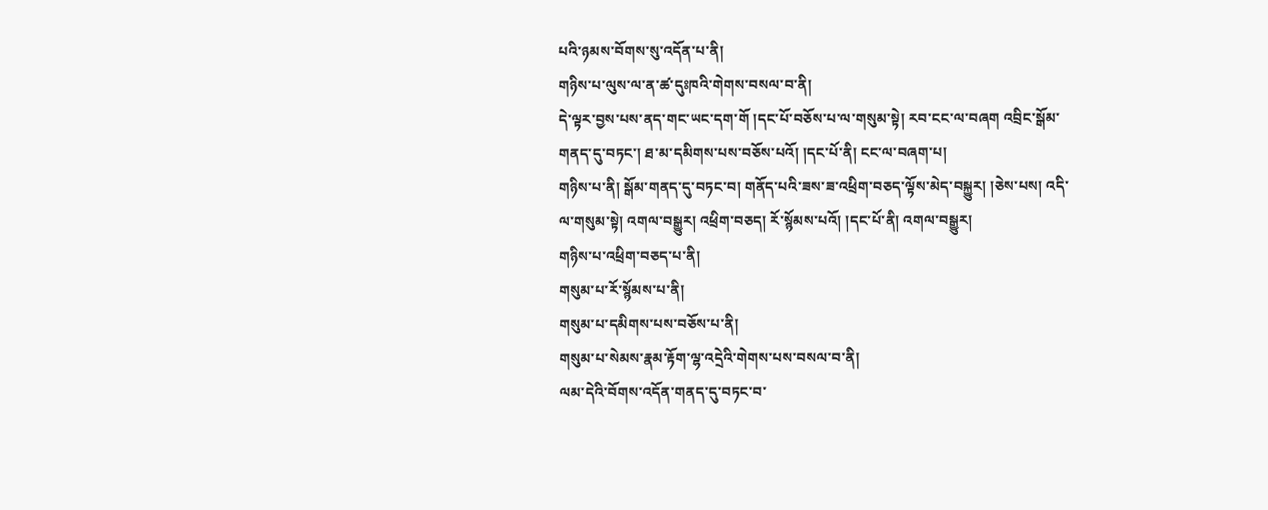པའི་ཉམས་བོགས་སུ་འདོན་པ་ནི།
གཉིས་པ་ལུས་ལ་ན་ཚ་དུཿཁའི་གེགས་བསལ་བ་ནི།
དེ་ལྟར་བྱས་པས་ནད་གང་ཡང་དག་གོ །དང་པོ་བཅོས་པ་ལ་གསུམ་སྟེ། རབ་ངང་ལ་བཞག འབྲིང་སྒོམ་གནད་དུ་བཏང་། ཐ་མ་དམིགས་པས་བཅོས་པའོ། །དང་པོ་ནི། ངང་ལ་བཞག་པ།
གཉིས་པ་ནི། སྒོམ་གནད་དུ་བཏང་བ། གནོད་པའི་ཟས་ཟ་འཕྲིག་བཅད་ལྟོས་མེད་བསྐྱུར། །ཅེས་པས། འདི་ལ་གསུམ་སྟེ། འགལ་བསྒྱུར། འཕྲིག་བཅད། རོ་སྙོམས་པའོ། །དང་པོ་ནི། འགལ་བསྒྱུར།
གཉིས་པ་འཕྲིག་བཅད་པ་ནི།
གསུམ་པ་རོ་སྙོམས་པ་ནི།
གསུམ་པ་དམིགས་པས་བཅོས་པ་ནི།
གསུམ་པ་སེམས་རྣམ་རྟོག་ལྷ་འདྲེའི་གེགས་པས་བསལ་བ་ནི།
ལམ་དེའི་བོགས་འདོན་གནད་དུ་བཏང་བ་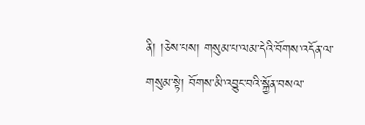ནི། །ཅེས་པས། གསུམ་པ་ལམ་དེའི་བོགས་འདོན་ལ་གསུམ་སྟེ། བོགས་མི་འབྱུང་བའི་སྐྱོན་བསལ་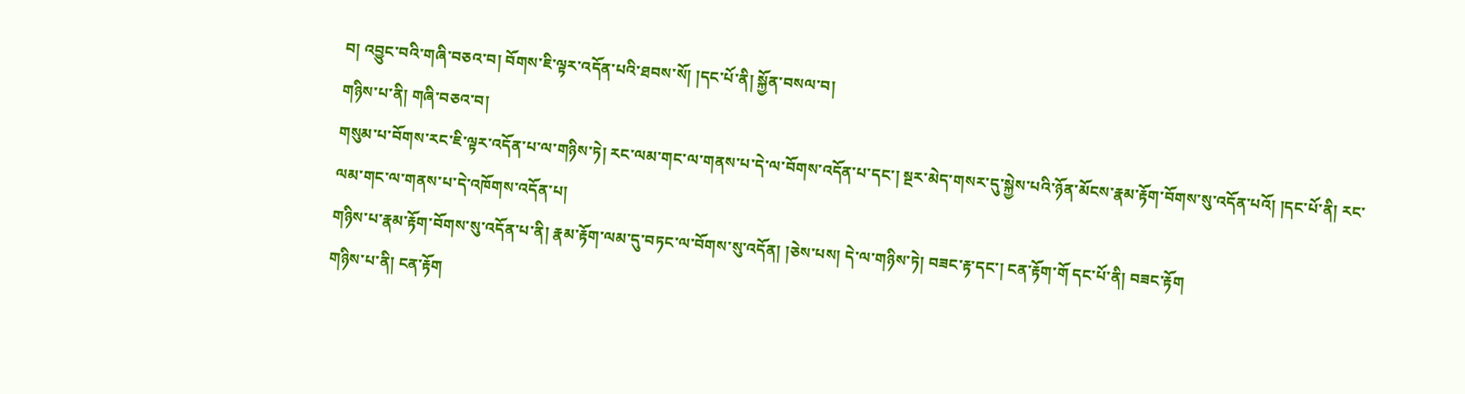བ། འབྱུང་བའི་གཞི་བཅའ་བ། བོགས་ཇི་ལྟར་འདོན་པའི་ཐབས་སོ། །དང་པོ་ནི། སྐྱོན་བསལ་བ།
གཉིས་པ་ནི། གཞི་བཅའ་བ།
གསུམ་པ་བོགས་རང་ཇི་ལྟར་འདོན་པ་ལ་གཉིས་ཏེ། རང་ལམ་གང་ལ་གནས་པ་དེ་ལ་བོགས་འདོན་པ་དང་། སྔར་མེད་གསར་དུ་སྐྱེས་པའི་ཉོན་མོངས་རྣམ་རྟོག་བོགས་སུ་འདོན་པའོ། །དང་པོ་ནི། རང་ལམ་གང་ལ་གནས་པ་དེ་འཁོགས་འདོན་པ།
གཉིས་པ་རྣམ་རྟོག་བོགས་སུ་འདོན་པ་ནི། རྣམ་རྟོག་ལམ་དུ་བཏང་ལ་བོགས་སུ་འདོན། །ཅེས་པས། དེ་ལ་གཉིས་ཏེ། བཟང་རྟ་དང་། ངན་རྟོག་གོ དང་པོ་ནི། བཟང་རྟོག
གཉིས་པ་ནི། ངན་རྟོག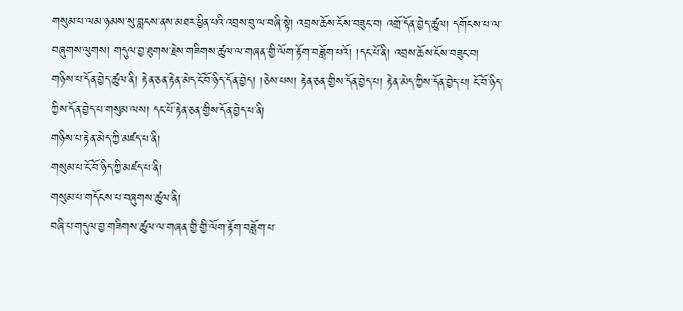གསུམ་པ་ལམ་ཉམས་སུ་བླངས་ནས་མཐར་ཕྱིན་པའི་འབྲས་བུ་ལ་བཞི་སྟེ། འབྲས་ཆོས་ངོས་བཟུང་བ། འགྲོ་དོན་བྱེད་ཚུལ། དགོངས་པ་ལ་བཞུགས་ལུགས། གདུལ་བྱ་ཐུགས་རྗེས་གཟིགས་ཚུལ་ལ་གཞན་གྱི་ལོག་རྟོག་བཟློག་པའོ། །དང་པོ་ནི། འབྲས་ཆོས་ངོས་བཟུང་བ།
གཉིས་པ་དོན་བྱེད་ཚུལ་ནི། རྟེན་ཅན་རྟེན་མེད་ངོ་བོ་ཉིད་དོན་བྱེད། །ཅེས་པས། རྟེན་ཅན་གྱིས་དོན་བྱེད་པ། རྟེན་མེད་ཀྱིས་དོན་བྱེད་པ། ངོ་བོ་ཉིད་ཀྱིས་དོན་བྱེད་པ་གསུམ་ལས། དང་པོ་རྟེན་ཅན་གྱིས་དོན་བྱེད་པ་ནི།
གཉིས་པ་རྟེན་མེད་ཀྱི་མཛད་པ་ནི།
གསུམ་པ་ངོ་བོ་ཉིད་ཀྱི་མཛད་པ་ནི།
གསུམ་པ་གདོངས་པ་བཞུགས་ཚུལ་ནི།
བཞི་པ་གདུལ་བྱ་གཟིགས་ཚུལ་ལ་གཞན་གྱི་གྱི་ལོག་རྟོག་བཟློག་པ་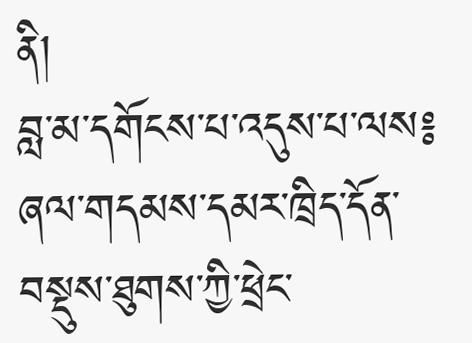ནི།
བླ་མ་དགོངས་པ་འདུས་པ་ལས༔ ཞལ་གདམས་དམར་ཁྲིད་དོན་བསྡུས་ཐུགས་ཀྱི་ཕྲེང་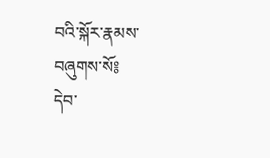བའི་སྐོར་རྣམས་བཞུགས་སོ༔
དེབ་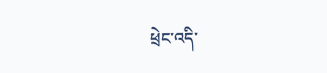ཕྲེང་འདི་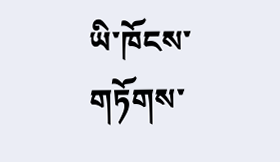ཡི་ཁོངས་གཏོགས་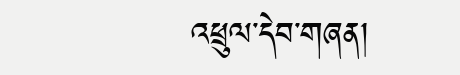འཕྲུལ་དེབ་གཞན།